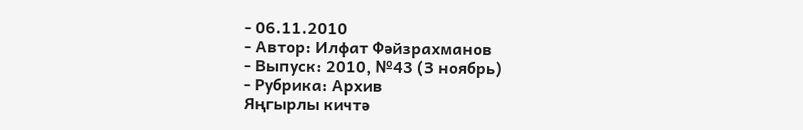- 06.11.2010
- Автор: Илфат Фәйзрахманов
- Выпуск: 2010, №43 (З ноябрь)
- Рубрика: Архив
Яңгырлы кичтә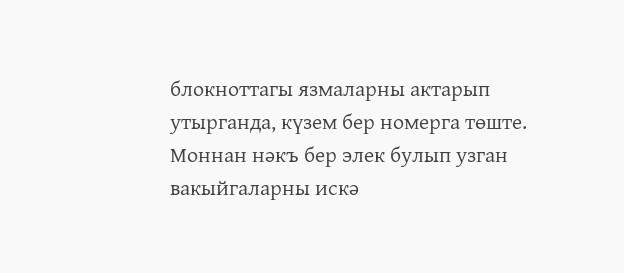блокноттагы язмаларны актарып утырганда, күзем бер номерга төште. Моннан нәкъ бер элек булып узган вакыйгаларны искә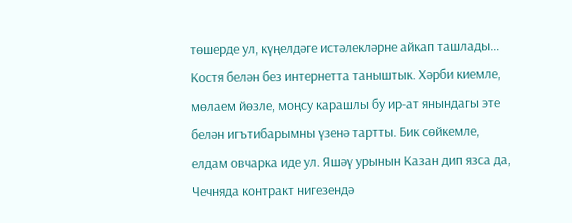төшерде ул, күңелдәге истәлекләрне айкап ташлады…
Костя белән без интернетта таныштык. Хәрби киемле, мөлаем йөзле, моңсу карашлы бу ир-ат янындагы эте белән игътибарымны үзенә тартты. Бик сөйкемле, елдам овчарка иде ул. Яшәү урынын Казан дип язса да, Чечняда контракт нигезендә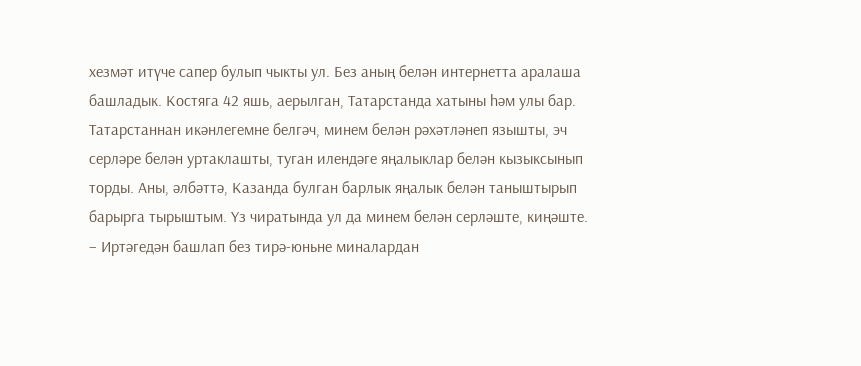хезмәт итүче сапер булып чыкты ул. Без аның белән интернетта аралаша башладык. Костяга 42 яшь, аерылган, Татарстанда хатыны һәм улы бар.
Татарстаннан икәнлегемне белгәч, минем белән рәхәтләнеп язышты, эч серләре белән уртаклашты, туган илендәге яңалыклар белән кызыксынып торды. Аны, әлбәттә, Казанда булган барлык яңалык белән таныштырып барырга тырыштым. Үз чиратында ул да минем белән серләште, киңәште.
– Иртәгедән башлап без тирә-юньне миналардан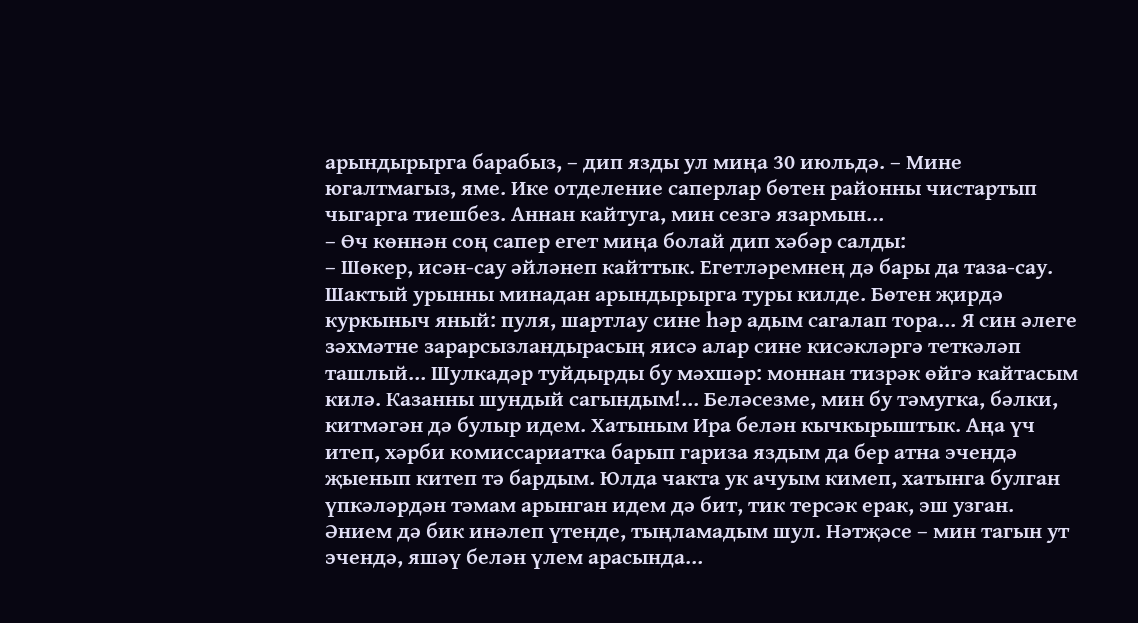арындырырга барабыз, – дип язды ул миңа 30 июльдә. – Мине югалтмагыз, яме. Ике отделение саперлар бөтен районны чистартып чыгарга тиешбез. Аннан кайтуга, мин сезгә язармын…
– Өч көннән соң сапер егет миңа болай дип хәбәр салды:
– Шөкер, исән-сау әйләнеп кайттык. Егетләремнең дә бары да таза-сау. Шактый урынны минадан арындырырга туры килде. Бөтен җирдә куркыныч яный: пуля, шартлау сине һәр адым сагалап тора… Я син әлеге зәхмәтне зарарсызландырасың яисә алар сине кисәкләргә теткәләп ташлый… Шулкадәр туйдырды бу мәхшәр: моннан тизрәк өйгә кайтасым килә. Казанны шундый сагындым!… Беләсезме, мин бу тәмугка, бәлки, китмәгән дә булыр идем. Хатыным Ира белән кычкырыштык. Аңа үч итеп, хәрби комиссариатка барып гариза яздым да бер атна эчендә җыенып китеп тә бардым. Юлда чакта ук ачуым кимеп, хатынга булган үпкәләрдән тәмам арынган идем дә бит, тик терсәк ерак, эш узган. Әнием дә бик инәлеп үтенде, тыңламадым шул. Нәтҗәсе – мин тагын ут эчендә, яшәү белән үлем арасында…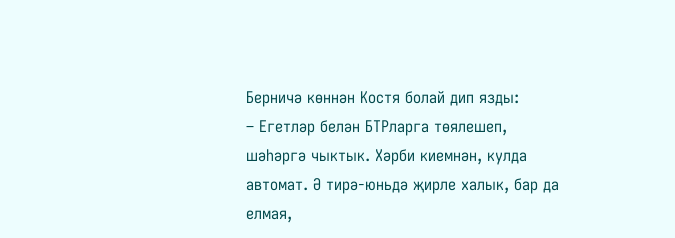Берничә көннән Костя болай дип язды:
– Егетләр белән БТРларга төялешеп, шәһәргә чыктык. Хәрби киемнән, кулда автомат. Ә тирә-юньдә җирле халык, бар да елмая,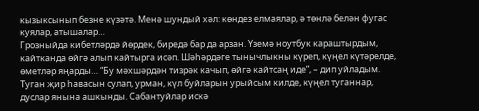кызыксынып безне күзәтә. Менә шундый хәл: көндез елмаялар, ә төнлә белән фугас куялар, атышалар…
Грозныйда кибетләрдә йөрдек, биредә бар да арзан. Үземә ноутбук караштырдым, кайтканда өйгә алып кайтырга исәп. Шәһәрдәге тынычлыкны күреп, күңел күтәрелде, өметләр яңарды… “Бу мәхшәрдән тизрәк качып, өйгә кайтсаң иде”, – дип уйладым. Туган җир һавасын сулап, урман, күл буйларын урыйсым килде, күңел туганнар, дуслар янына ашкынды. Сабантуйлар искә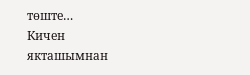төште…
Кичен якташымнан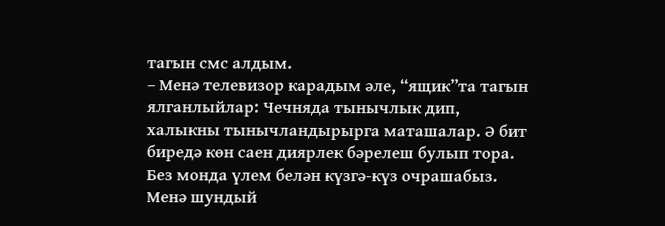тагын смс алдым.
– Менә телевизор карадым әле, “ящик”та тагын ялганлыйлар: Чечняда тынычлык дип, халыкны тынычландырырга маташалар. Ә бит биредә көн саен диярлек бәрелеш булып тора. Без монда үлем белән күзгә-күз очрашабыз. Менә шундый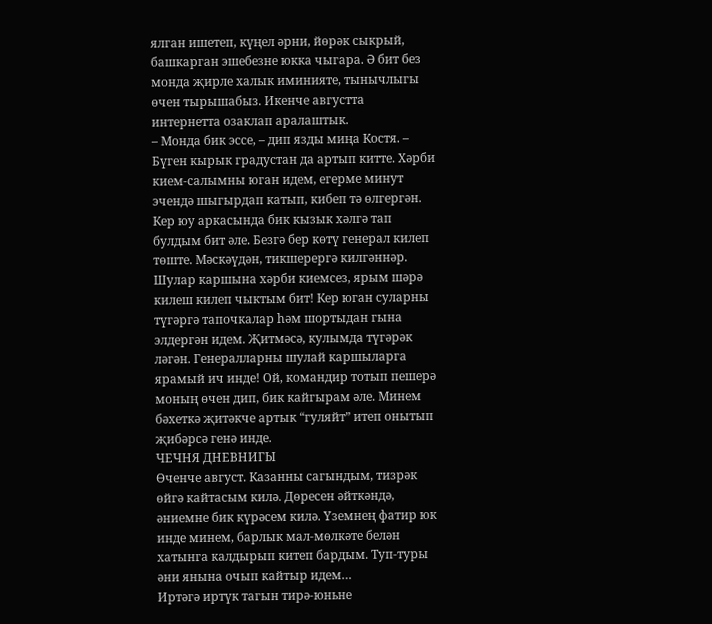ялган ишетеп, күңел әрни, йөрәк сыкрый, башкарган эшебезне юкка чыгара. Ә бит без монда җирле халык иминияте, тынычлыгы өчен тырышабыз. Икенче августта интернетта озаклап аралаштык.
– Монда бик эссе, – дип язды миңа Костя. – Бүген кырык градустан да артып китте. Хәрби кием-салымны юган идем, егерме минут эчендә шыгырдап катып, кибеп тә өлгергән. Кер юу аркасында бик кызык хәлгә тап булдым бит әле. Безгә бер көтү генерал килеп төште. Мәскәүдән, тикшерергә килгәннәр. Шулар каршына хәрби киемсез, ярым шәрә килеш килеп чыктым бит! Кер юган суларны түгәргә тапочкалар һәм шортыдан гына элдергән идем. Җитмәсә, кулымда түгәрәк ләгән. Генералларны шулай каршыларга ярамый ич инде! Ой, командир тотып пешерә моның өчен дип, бик кайгырам әле. Минем бәхеткә җитәкче артык “гуляйт” итеп онытып җибәрсә генә инде.
ЧЕЧНЯ ДНЕВНИГЫ
Өченче август. Казанны сагындым, тизрәк өйгә кайтасым килә. Дөресен әйткәндә, әниемне бик күрәсем килә. Үземнең фатир юк инде минем, барлык мал-мөлкәте белән хатынга калдырып китеп бардым. Туп-туры әни янына очып кайтыр идем…
Иртәгә иртүк тагын тирә-юньне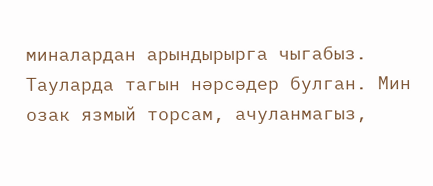миналардан арындырырга чыгабыз. Тауларда тагын нәрсәдер булган. Мин озак язмый торсам, ачуланмагыз,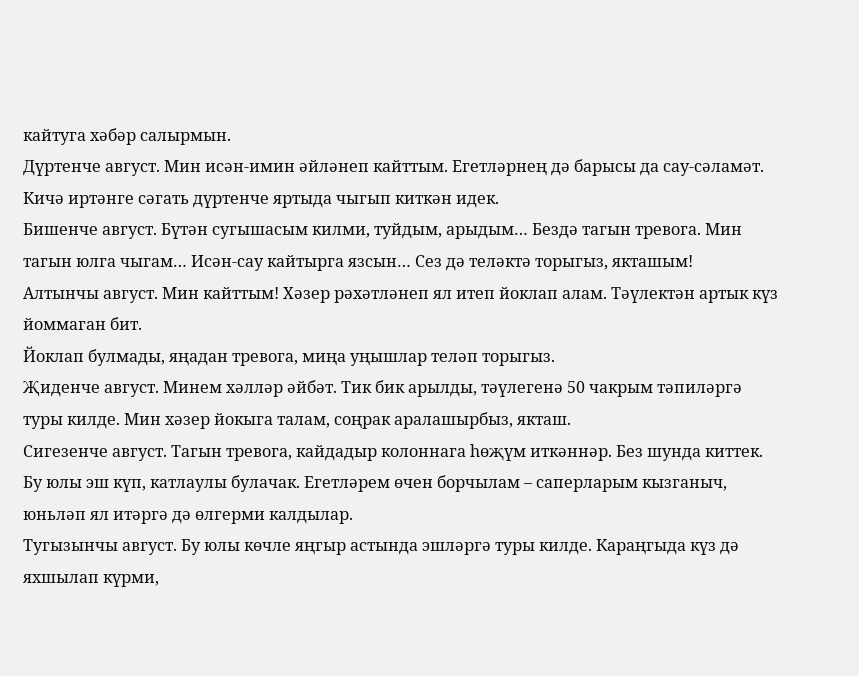кайтуга хәбәр салырмын.
Дүртенче август. Мин исән-имин әйләнеп кайттым. Егетләрнең дә барысы да сау-сәламәт. Кичә иртәнге сәгать дүртенче яртыда чыгып киткән идек.
Бишенче август. Бүтән сугышасым килми, туйдым, арыдым… Бездә тагын тревога. Мин тагын юлга чыгам… Исән-сау кайтырга язсын… Сез дә теләктә торыгыз, якташым!
Алтынчы август. Мин кайттым! Хәзер рәхәтләнеп ял итеп йоклап алам. Тәүлектән артык күз йоммаган бит.
Йоклап булмады, яңадан тревога, миңа уңышлар теләп торыгыз.
Җиденче август. Минем хәлләр әйбәт. Тик бик арылды, тәүлегенә 50 чакрым тәпиләргә туры килде. Мин хәзер йокыга талам, соңрак аралашырбыз, якташ.
Сигезенче август. Тагын тревога, кайдадыр колоннага һөҗүм иткәннәр. Без шунда киттек. Бу юлы эш күп, катлаулы булачак. Егетләрем өчен борчылам – саперларым кызганыч, юньләп ял итәргә дә өлгерми калдылар.
Тугызынчы август. Бу юлы көчле яңгыр астында эшләргә туры килде. Караңгыда күз дә яхшылап күрми,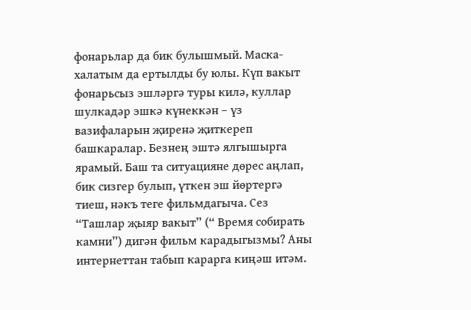фонарьлар да бик булышмый. Маска-халатым да ертылды бу юлы. Күп вакыт фонарьсыз эшләргә туры килә, куллар шулкадәр эшкә күнеккән – үз вазифаларын җиренә җиткереп башкаралар. Безнең эштә ялгышырга ярамый. Баш та ситуацияне дөрес аңлап, бик сизгер булып, үткен эш йөртергә тиеш, нәкъ теге фильмдагыча. Сез “Ташлар җыяр вакыт” (“ Время собирать камни”) дигән фильм карадыгызмы? Аны интернеттан табып карарга киңәш итәм.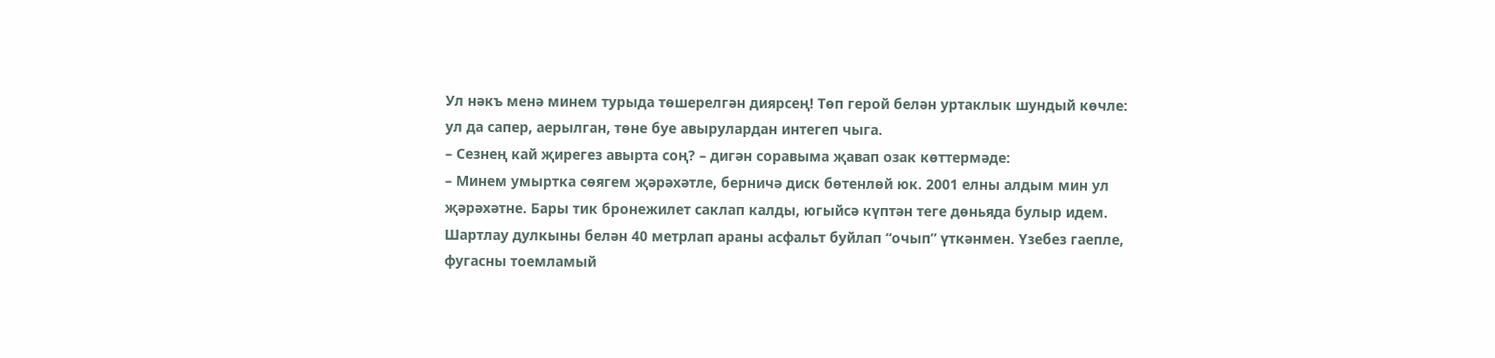Ул нәкъ менә минем турыда төшерелгән диярсең! Төп герой белән уртаклык шундый көчле: ул да сапер, аерылган, төне буе авырулардан интегеп чыга.
– Сезнең кай җирегез авырта соң? – дигән соравыма җавап озак көттермәде:
– Минем умыртка сөягем җәрәхәтле, берничә диск бөтенлөй юк. 2001 елны алдым мин ул җәрәхәтне. Бары тик бронежилет саклап калды, югыйсә күптән теге дөньяда булыр идем. Шартлау дулкыны белән 40 метрлап араны асфальт буйлап “очып” үткәнмен. Үзебез гаепле, фугасны тоемламый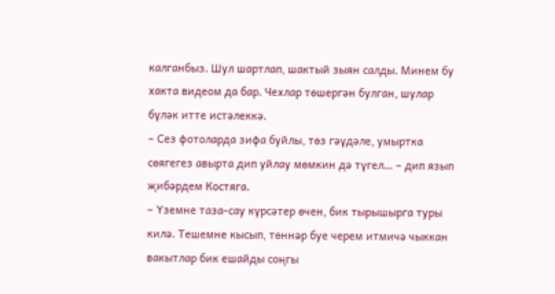калганбыз. Шул шартлап, шактый зыян салды. Минем бу хакта видеом да бар. Чехлар төшергән булган, шулар бүләк итте истәлеккә.
– Сез фотоларда зифа буйлы, төз гәүдәле, умыртка сөягегез авырта дип уйлау мөмкин дә түгел… – дип язып җибәрдем Костяга.
– Үземне таза-сау күрсәтер өчен, бик тырышырга туры килә. Тешемне кысып, төннәр буе черем итмичә чыккан вакытлар бик ешайды соңгы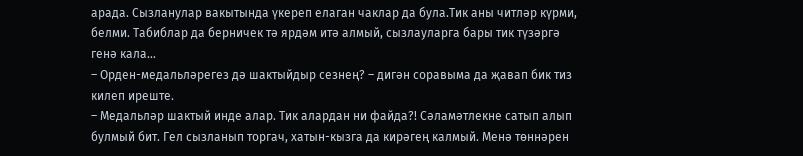арада. Сызланулар вакытында үкереп елаган чаклар да була.Тик аны читләр күрми, белми. Табиблар да берничек тә ярдәм итә алмый, сызлауларга бары тик түзәргә генә кала…
– Орден-медальләрегез дә шактыйдыр сезнең? – дигән соравыма да җавап бик тиз килеп иреште.
– Медальләр шактый инде алар. Тик алардан ни файда?! Сәламәтлекне сатып алып булмый бит. Гел сызланып торгач, хатын-кызга да кирәгең калмый. Менә төннәрен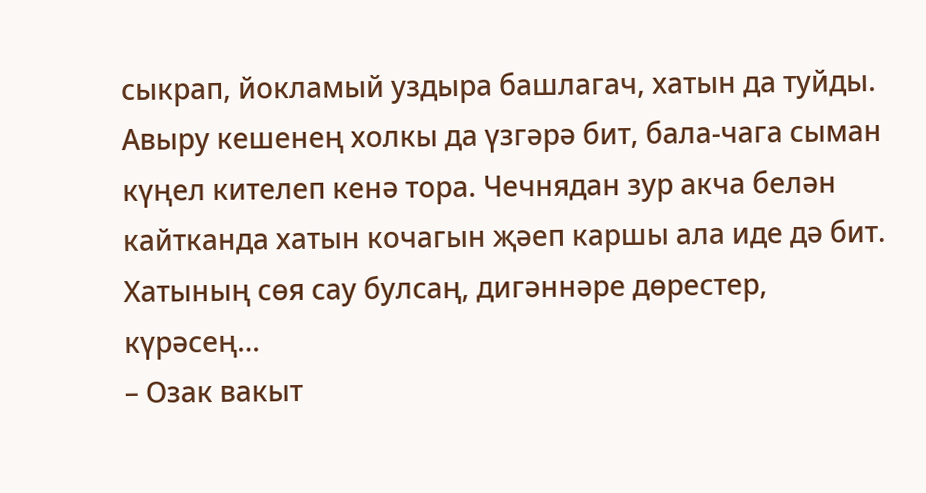сыкрап, йокламый уздыра башлагач, хатын да туйды. Авыру кешенең холкы да үзгәрә бит, бала-чага сыман күңел кителеп кенә тора. Чечнядан зур акча белән кайтканда хатын кочагын җәеп каршы ала иде дә бит. Хатының сөя сау булсаң, дигәннәре дөрестер, күрәсең…
– Озак вакыт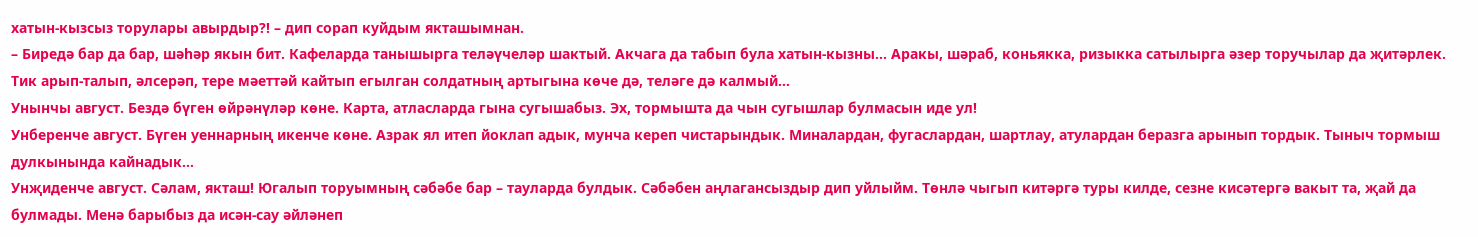хатын-кызсыз торулары авырдыр?! – дип сорап куйдым якташымнан.
– Биредә бар да бар, шәһәр якын бит. Кафеларда танышырга теләүчеләр шактый. Акчага да табып була хатын-кызны… Аракы, шәраб, коньякка, ризыкка сатылырга әзер торучылар да җитәрлек. Тик арып-талып, әлсерәп, тере мәеттәй кайтып егылган солдатның артыгына көче дә, теләге дә калмый…
Унынчы август. Бездә бүген өйрәнүләр көне. Карта, атласларда гына сугышабыз. Эх, тормышта да чын сугышлар булмасын иде ул!
Унберенче август. Бүген уеннарның икенче көне. Азрак ял итеп йоклап адык, мунча кереп чистарындык. Миналардан, фугаслардан, шартлау, атулардан беразга арынып тордык. Тыныч тормыш дулкынында кайнадык…
Унҗиденче август. Сәлам, якташ! Югалып торуымның сәбәбе бар – тауларда булдык. Сәбәбен аңлагансыздыр дип уйлыйм. Төнлә чыгып китәргә туры килде, сезне кисәтергә вакыт та, җай да булмады. Менә барыбыз да исән-сау әйләнеп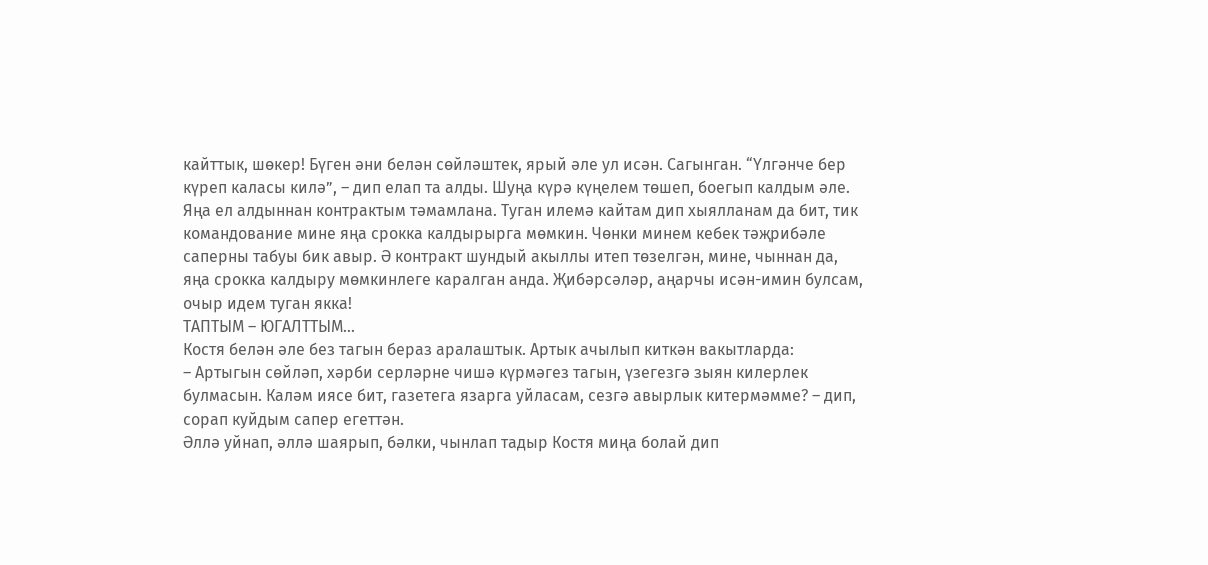кайттык, шөкер! Бүген әни белән сөйләштек, ярый әле ул исән. Сагынган. “Үлгәнче бер күреп каласы килә”, – дип елап та алды. Шуңа күрә күңелем төшеп, боегып калдым әле. Яңа ел алдыннан контрактым тәмамлана. Туган илемә кайтам дип хыялланам да бит, тик командование мине яңа срокка калдырырга мөмкин. Чөнки минем кебек тәҗрибәле саперны табуы бик авыр. Ә контракт шундый акыллы итеп төзелгән, мине, чыннан да, яңа срокка калдыру мөмкинлеге каралган анда. Җибәрсәләр, аңарчы исән-имин булсам, очыр идем туган якка!
ТАПТЫМ – ЮГАЛТТЫМ…
Костя белән әле без тагын бераз аралаштык. Артык ачылып киткән вакытларда:
– Артыгын сөйләп, хәрби серләрне чишә күрмәгез тагын, үзегезгә зыян килерлек булмасын. Каләм иясе бит, газетега язарга уйласам, сезгә авырлык китермәмме? – дип, сорап куйдым сапер егеттән.
Әллә уйнап, әллә шаярып, бәлки, чынлап тадыр Костя миңа болай дип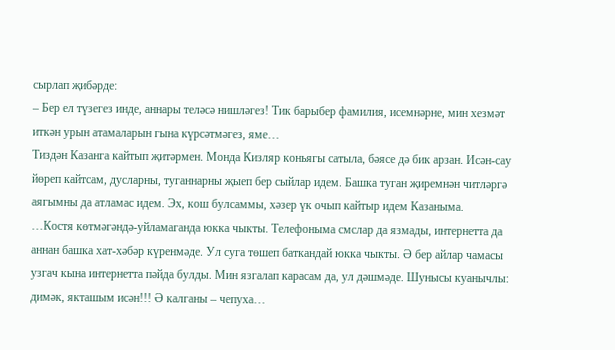сырлап җибәрде:
– Бер ел түзегез инде, аннары теләсә нишләгез! Тик барыбер фамилия, исемнәрне, мин хезмәт иткән урын атамаларын гына күрсәтмәгез, яме…
Тиздән Казанга кайтып җитәрмен. Монда Кизляр коньягы сатыла, бәясе дә бик арзан. Исән-сау йөреп кайтсам, дусларны, туганнарны җыеп бер сыйлар идем. Башка туган җиремнән читләргә аягымны да атламас идем. Эх, кош булсаммы, хәзер үк очып кайтыр идем Казаныма.
…Костя көтмәгәндә-уйламаганда юкка чыкты. Телефоныма смслар да язмады, интернетта да аннан башка хат-хәбәр күренмәде. Ул суга төшеп баткандай юкка чыкты. Ә бер айлар чамасы узгач кына интернетта пәйда булды. Мин язгалап карасам да, ул дәшмәде. Шунысы куанычлы: димәк, якташым исән!!! Ә калганы – чепуха…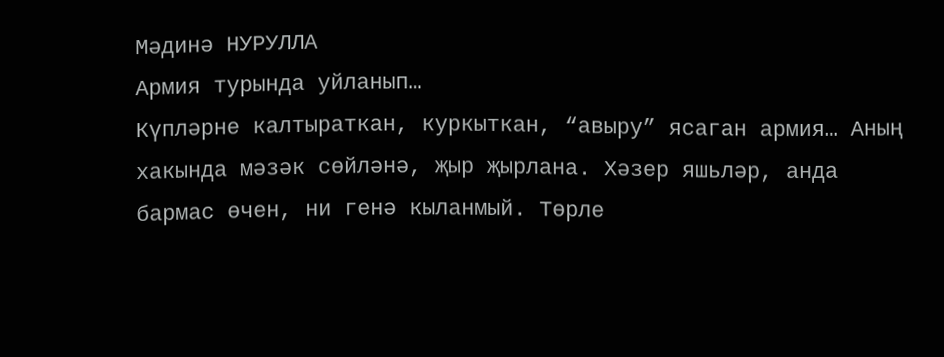Мәдинә НУРУЛЛА
Армия турында уйланып…
Күпләрне калтыраткан, куркыткан, “авыру” ясаган армия… Аның хакында мәзәк сөйләнә, җыр җырлана. Хәзер яшьләр, анда бармас өчен, ни генә кыланмый. Төрле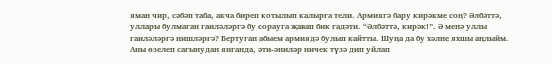яман чир, сәбәп таба, акча биреп котылып калырга тели. Армиягә бару кирәкме соң? Әлбәттә, уллары булмаган гаиләләргә бу сорауга җавап бик гадәти. “Әлбәттә, кирәк!”. Ә менә уллы гаиләләргә нишләргә? Бертуган абыем армиядә булып кайтты. Шуңа да бу хәлне яхшы аңлыйм. Аны өзелеп сагынудан янганда, әти-әниләр ничек түзә дип уйлап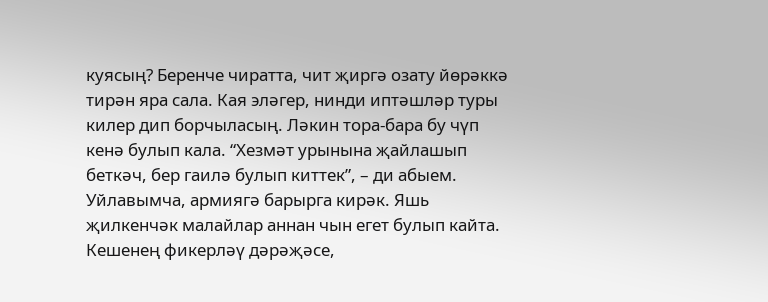куясың? Беренче чиратта, чит җиргә озату йөрәккә тирән яра сала. Кая эләгер, нинди иптәшләр туры килер дип борчыласың. Ләкин тора-бара бу чүп кенә булып кала. “Хезмәт урынына җайлашып беткәч, бер гаилә булып киттек”, – ди абыем.
Уйлавымча, армиягә барырга кирәк. Яшь җилкенчәк малайлар аннан чын егет булып кайта. Кешенең фикерләү дәрәҗәсе,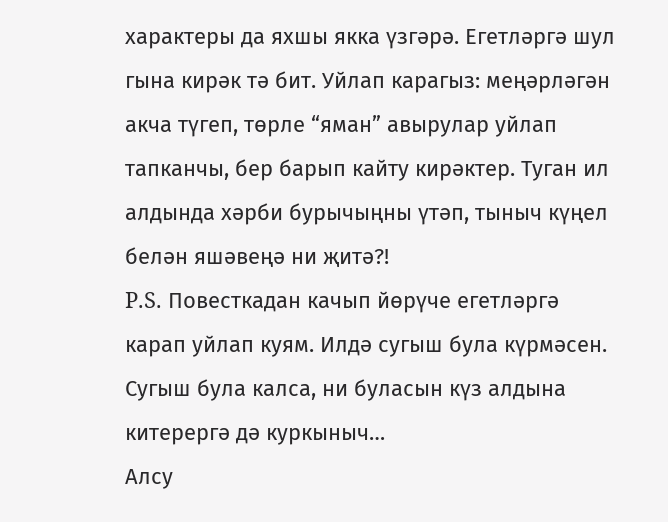характеры да яхшы якка үзгәрә. Егетләргә шул гына кирәк тә бит. Уйлап карагыз: меңәрләгән акча түгеп, төрле “яман” авырулар уйлап тапканчы, бер барып кайту кирәктер. Туган ил алдында хәрби бурычыңны үтәп, тыныч күңел белән яшәвеңә ни җитә?!
P.S. Повесткадан качып йөрүче егетләргә карап уйлап куям. Илдә сугыш була күрмәсен. Сугыш була калса, ни буласын күз алдына китерергә дә куркыныч…
Алсу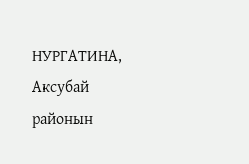НУРГАТИНА,
Аксубай районын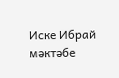Иске Ибрай мәктәбе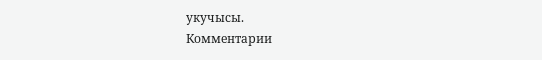укучысы.
Комментарии